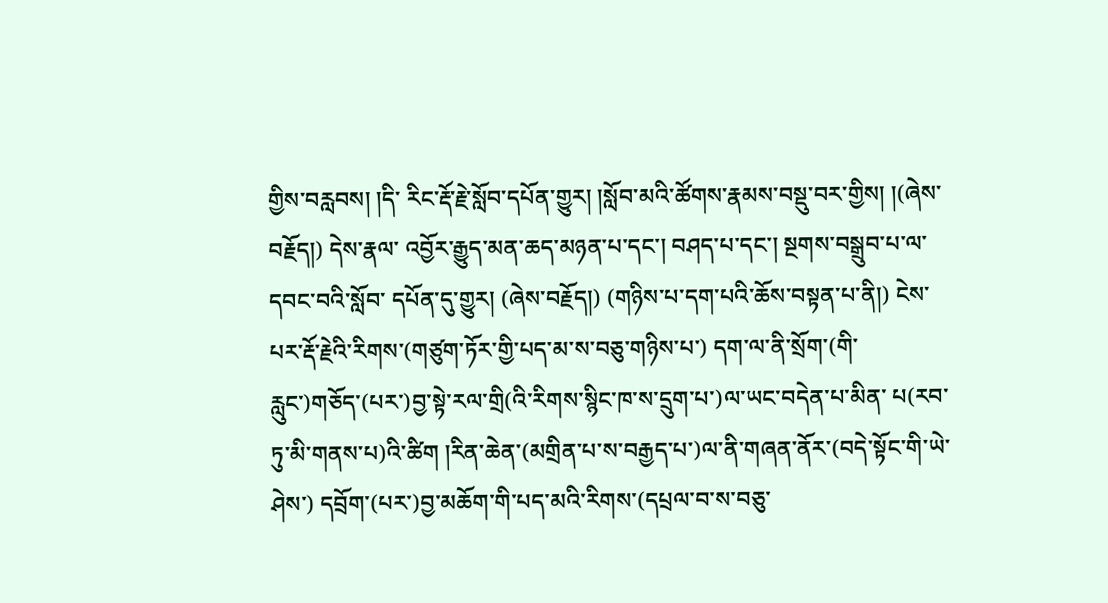གྱིས་བརླབས། །དི་ རིང་རྡོ་རྗེ་སློབ་དཔོན་གྱུར། །སློབ་མའི་ཚོགས་རྣམས་བསྡུ་བར་གྱིས། །(ཞེས་བརྗོད།) དེས་རྣལ་ འབྱོར་རྒྱུད་མན་ཆད་མཉན་པ་དང་། བཤད་པ་དང་། སྔགས་བསྒྲུབ་པ་ལ་དབང་བའི་སློབ་ དཔོན་དུ་གྱུར། (ཞེས་བརྗོད།) (གཉིས་པ་དག་པའི་ཆོས་བསྟན་པ་ནི།) ངེས་པར་རྡོ་རྗེའི་རིགས་(གཙུག་ཏོར་གྱི་པད་མ་ས་བཅུ་གཉིས་པ་) དག་ལ་ནི་སྲོག་(གི་རླུང་)གཅོད་(པར་)བྱ་སྟེ་རལ་གྲི(འི་རིགས་སྙིང་ཁ་ས་དྲུག་པ་)ལ་ཡང་བདེན་པ་མིན་ པ(རབ་ཏུ་མི་གནས་པ)འི་ཚིག །རིན་ཆེན་(མགྲིན་པ་ས་བརྒྱད་པ་)ལ་ནི་གཞན་ནོར་(བདེ་སྟོང་གི་ཡེ་ཤེས་) དབྲོག་(པར་)བྱ་མཆོག་གི་པད་མའི་རིགས་(དཔྲལ་བ་ས་བཅུ་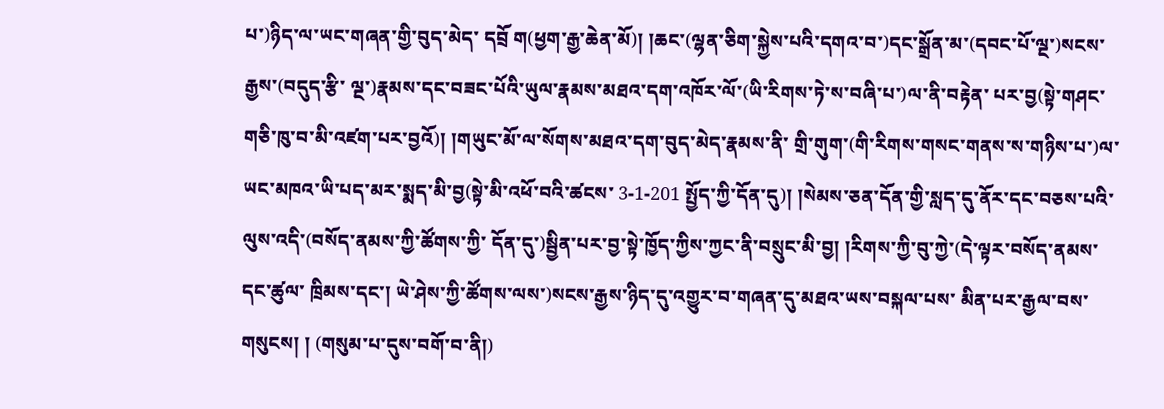པ་)ཉིད་ལ་ཡང་གཞན་གྱི་བུད་མེད་ དབྲོ ག(ཕྱག་རྒྱ་ཆེན་མོ)། །ཆང་(ལྷན་ཅིག་སྐྱེས་པའི་དགའ་བ་)དང་སྒྲོན་མ་(དབང་པོ་ལྔ་)སངས་རྒྱས་(བདུད་རྩི་ ལྔ་)རྣམས་དང་བཟང་པོའི་ཡུལ་རྣམས་མཐའ་དག་འཁོར་ལོ་(ཡི་རིགས་ཏེ་ས་བཞི་པ་)ལ་ནི་བརྟེན་ པར་བྱ(སྟེ་གཤང་གཅི་ཁུ་བ་མི་འཛག་པར་བྱའོ)། །གཡུང་མོ་ལ་སོགས་མཐའ་དག་བུད་མེད་རྣམས་ནི་ གྲི་གུག་(གི་རིགས་གསང་གནས་ས་གཉིས་པ་)ལ་ཡང་མཁའ་ཡི་པད་མར་སྨད་མི་བྱ(སྟེ་མི་འཕོ་བའི་ཚངས་ 3-1-201 སྤྱོད་ཀྱི་དོན་དུ)། །སེམས་ཅན་དོན་གྱི་སླད་དུ་ནོར་དང་བཅས་པའི་ལུས་འདི་(བསོད་ནམས་ཀྱི་ཚོགས་ཀྱི་ དོན་དུ་)སྦྱིན་པར་བྱ་སྟེ་ཁྱོད་ཀྱིས་ཀྱང་ནི་བསྲུང་མི་བྱ། །རིགས་ཀྱི་བུ་ཀྱེ་(དེ་ལྟར་བསོད་ནམས་དང་ཚུལ་ ཁྲིམས་དང་། ཡེ་ཤེས་ཀྱི་ཚོགས་ལས་)སངས་རྒྱས་ཉིད་དུ་འགྱུར་བ་གཞན་དུ་མཐའ་ཡས་བསྐལ་པས་ མིན་པར་རྒྱལ་བས་གསུངས། ། (གསུམ་པ་དུས་བགོ་བ་ནི།)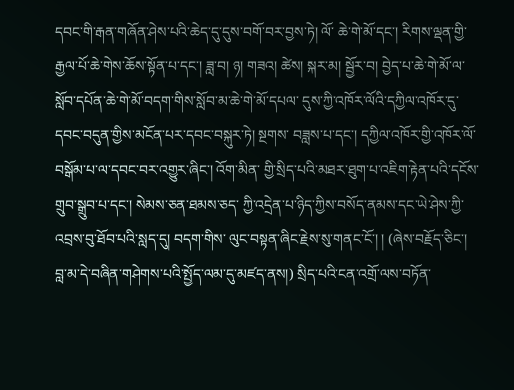དབང་གི་རྒན་གཞོན་ཤེས་པའི་ཆེད་དུ་དུས་བགོ་བར་བྱས་ཏེ། ལོ་ ཆེ་གེ་མོ་དང་། རིགས་ལྡན་གྱི་རྒྱལ་པོ་ཆེ་གེས་ཆོས་སྟོན་པ་དང་། ཟླ་བ། ཉ། གཟའ། ཚེས། སྐར་མ། སྦྱོར་བ། བྱེད་པ་ཆེ་གེ་མོ་ལ་སློབ་དཔོན་ཆེ་གེ་མོ་བདག་གིས་སློབ་མ་ཆེ་གེ་མོ་དཔལ་ དུས་ཀྱི་འཁོར་ལོའི་དཀྱིལ་འཁོར་དུ་དབང་བདུན་གྱིས་མངོན་པར་དབང་བསྐུར་ཏེ། སྔགས་ བཟླས་པ་དང་། དཀྱིལ་འཁོར་གྱི་འཁོར་ལོ་བསྒོམ་པ་ལ་དབང་བར་འགྱུར་ཞིང་། འོག་མིན་ གྱི་སྲིད་པའི་མཐར་ཐུག་པ་འཇིག་རྟེན་པའི་དངོས་གྲུབ་སྒྲུབ་པ་དང་། སེམས་ཅན་ཐམས་ཅད་ ཀྱི་འདྲེན་པ་ཉིད་ཀྱིས་བསོད་ནམས་དང་ཡེ་ཤེས་ཀྱི་འབྲས་བུ་ཐོབ་པའི་སླད་དུ། བདག་གིས་ ལུང་བསྟན་ཞིང་རྗེས་སུ་གནང་ངོ་། ། (ཞེས་བརྗོད་ཅིང་། བླ་མ་དེ་བཞིན་གཤེགས་པའི་སྤྱོད་ལམ་དུ་མཛད་ནས།) སྲིད་པའི་ངན་འགྲོ་ལས་བཏོན་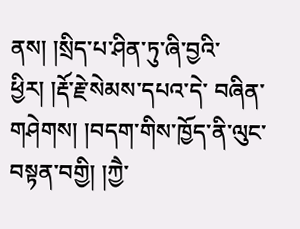ནས། །སྲིད་པ་ཤིན་ཏུ་ཞི་བྱའི་ཕྱིར། །རྡོ་རྗེ་སེམས་དཔའ་དེ་ བཞིན་གཤེགས། །བདག་གིས་ཁྱོད་ནི་ལུང་བསྟན་བགྱི། །ཀྱཻ་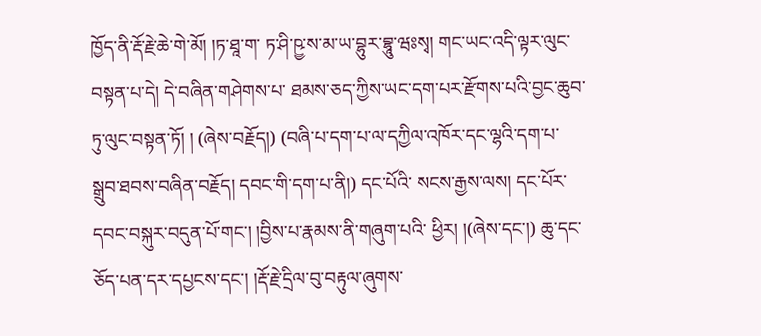ཁྱོད་ནི་རྡོ་རྗེ་ཆེ་གེ་མོ། །ཏ་ཐཱ་ག་ ཏ་ཤི་ཥྱ་ས་མ་ཡ་བྷུར་བྷཱུ་ཝཿསྭ། གང་ཡང་འདི་ལྟར་ལུང་བསྟན་པ་དེ། དེ་བཞིན་གཤེགས་པ་ ཐམས་ཅད་ཀྱིས་ཡང་དག་པར་རྫོགས་པའི་བྱང་ཆུབ་ཏུ་ལུང་བསྟན་ཏོ། ། (ཞེས་བརྗོད།) (བཞི་པ་དག་པ་ལ་དཀྱིལ་འཁོར་དང་ལྷའི་དག་པ་སྒྲུབ་ཐབས་བཞིན་བརྗོད། དབང་གི་དག་པ་ནི།) དང་པོའི་ སངས་རྒྱས་ལས། དང་པོར་དབང་བསྐུར་བདུན་པོ་གང་། །བྱིས་པ་རྣམས་ནི་གཞུག་པའི་ ཕྱིར། །(ཞེས་དང་།) ཆུ་དང་ཅོད་པན་དར་དཔྱངས་དང་། །རྡོ་རྗེ་དྲིལ་བུ་བརྟུལ་ཞུགས་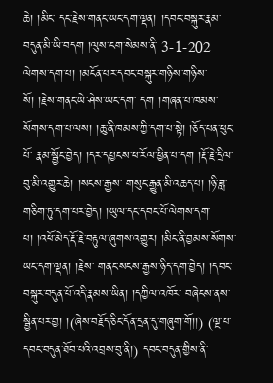ཆེ། །མིང་ དང་རྗེས་གནང་ཡང་དག་ལྡན། །དབང་བསྐུར་རྣམ་བདུན་མི་ཡི་བདག །ལུས་ངག་སེམས་ནི་ 3-1-202 ལེགས་དག་པ། །མངོན་པར་དབང་བསྐུར་གཉིས་གཉིས་སོ། །རྗེས་གནང་ཡེ་ཤེས་ཡང་དག་ དག །གཞན་པ་ཁམས་སོགས་དག་པ་ལས། །ཆུ་ནི་ཁམས་ཀྱི་དག་པ་སྟེ། །ཅོད་པན་ཕུང་པོ་ རྣམ་སྦྱོང་བྱེད། །དར་དཔྱངས་ཕ་རོལ་ཕྱིན་པ་དག །རྡོ་རྗེ་དྲིལ་བུ་མི་འགྱུར་ཆེ། །སངས་རྒྱས་ གསུང་རྒྱུན་མི་འཆད་པ། །ཉི་ཟླ་གཅིག་ཏུ་དག་པར་བྱེད། །ཡུལ་དང་དབང་པོ་ལེགས་དག་ པ། །འཕོ་མེད་རྡོ་རྗེ་བརྟུལ་ཞུགས་འགྱུར། །མིང་ནི་བྱམས་སོགས་ཡང་དག་ལྡན། །རྗེས་ གནང་སངས་རྒྱས་ཉིད་དག་བྱེད། །དབང་བསྐུར་བདུན་པོ་འདི་རྣམས་ཡིན། །དཀྱིལ་འཁོར་ བཞེངས་ནས་སྦྱིན་པར་བྱ། །(ཞེས་བརྗོད་ཅིང་དོན་དྲན་དུ་གཞུག་གོ།།) (ལྔ་པ་དབང་བདུན་ཐོབ་པའི་འབྲས་བུ་ནི།) དབང་བདུན་གྱིས་ནི་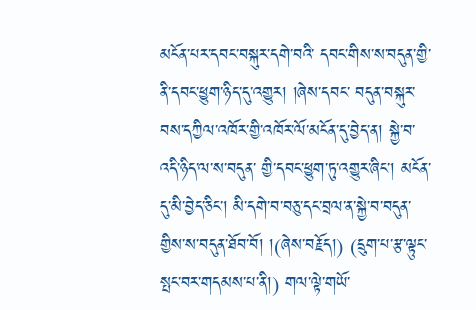མངོན་པར་དབང་བསྐུར་དགེ་བའི་ དབང་གིས་ས་བདུན་གྱི་ནི་དབང་ཕྱུག་ཉིད་དུ་འགྱུར། །ཞེས་དབང་ བདུན་བསྐུར་བས་དཀྱིལ་འཁོར་གྱི་འཁོར་ལོ་མངོན་དུ་བྱེད་ན། སྐྱེ་བ་འདི་ཉིད་ལ་ས་བདུན་ གྱི་དབང་ཕྱུག་ཏུ་འགྱུར་ཞིང་། མངོན་དུ་མི་བྱེད་ཅིང་། མི་དགེ་བ་བཅུ་དང་བྲལ་ན་སྐྱེ་བ་བདུན་ གྱིས་ས་བདུན་ཐོབ་བོ། །(ཞེས་བརྗོད།) (དྲུག་པ་རྩ་ལྟུང་སྤང་བར་གདམས་པ་ནི།) གལ་ལྟེ་གཡོ་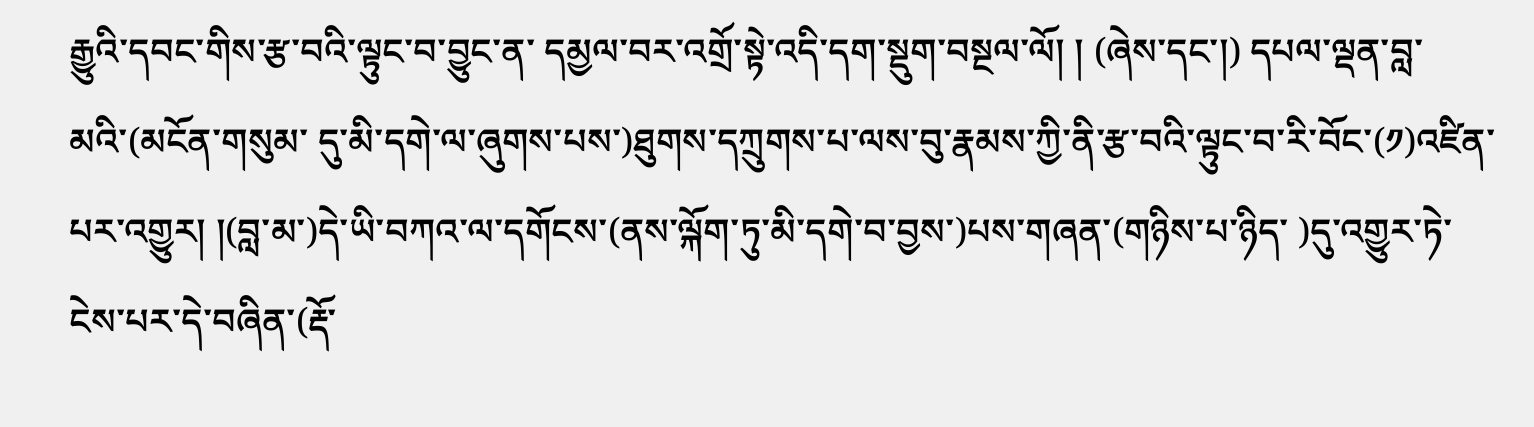རྒྱུའི་དབང་གིས་རྩ་བའི་ལྟུང་བ་བྱུང་ན་ དམྱལ་བར་འགྲོ་སྟེ་འདི་དག་སྡུག་བསྔལ་ལོ། ། (ཞེས་དང་།) དཔལ་ལྡན་བླ་མའི་(མངོན་གསུམ་ དུ་མི་དགེ་ལ་ཞུགས་པས་)ཐུགས་དཀྲུགས་པ་ལས་བུ་རྣམས་ཀྱི་ནི་རྩ་བའི་ལྟུང་བ་རི་བོང་(༡)འཛིན་ པར་འགྱུར། །(བླ་མ་)དེ་ཡི་བཀའ་ལ་དགོངས་(ནས་ལྐོག་ཏུ་མི་དགེ་བ་བྱས་)པས་གཞན་(གཉིས་པ་ཉིད་ )དུ་འགྱུར་ཏེ་ངེས་པར་དེ་བཞིན་(རྡོ་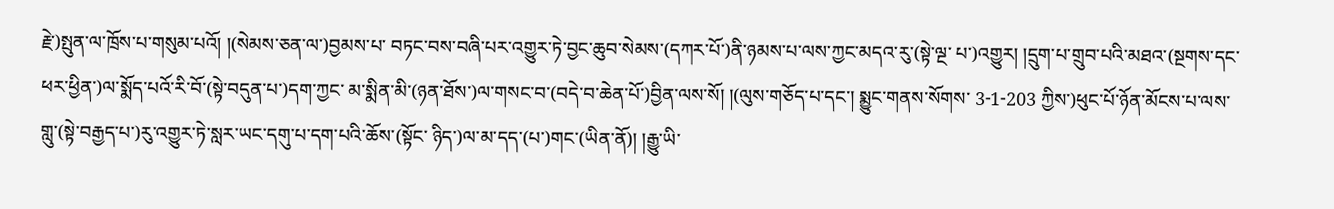རྗེ་)སྤུན་ལ་ཁྲོས་པ་གསུམ་པའོ། །(སེམས་ཅན་ལ་)བྱམས་པ་ བཏང་བས་བཞི་པར་འགྱུར་ཏེ་བྱང་ཆུབ་སེམས་(དཀར་པོ་)ནི་ཉམས་པ་ལས་ཀྱང་མདའ་རུ་(སྟེ་ལྔ་ པ་)འགྱུར། །དྲུག་པ་གྲུབ་པའི་མཐའ་(སྔགས་དང་ཕར་ཕྱིན་)ལ་སྨོད་པའོ་རི་བོ་(སྟེ་བདུན་པ་)དག་ཀྱང་ མ་སྨིན་མི་(ཉན་ཐོས་)ལ་གསང་བ་(བདེ་བ་ཆེན་པོ་)བྱིན་ལས་སོ། །(ལུས་གཅོད་པ་དང་། སྨྱུང་གནས་སོགས་ 3-1-203 ཀྱིས་)ཕུང་པོ་ཉོན་མོངས་པ་ལས་གླུ་(སྟེ་བརྒྱད་པ་)རུ་འགྱུར་ཏེ་སླར་ཡང་དགུ་པ་དག་པའི་ཆོས་(སྟོང་ ཉིད་)ལ་མ་དད་(པ་)གང་(ཡིན་ནོ)། །རྒྱུ་ཡི་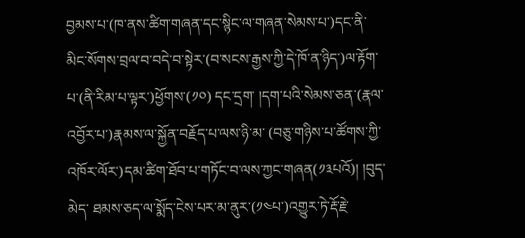བྱམས་པ་(ཁ་ནས་ཚིག་གཞན་དང་སྙིང་ལ་གཞན་སེམས་པ་)དང་ནི་ མིང་སོགས་བྲལ་བ་བདེ་བ་སྟེར་(བ་སངས་རྒྱས་ཀྱི་དེ་ཁོ་ན་ཉིད་)ལ་རྟོག་པ་(ནི་རིམ་པ་ལྟར་)ཕྱོགས་(༡༠) དང་དྲག་ །དག་པའི་སེམས་ཅན་(རྣལ་འབྱོར་པ་)རྣམས་ལ་སྐྱོན་བརྗོད་པ་ལས་ཉི་མ་ (བཅུ་གཉིས་པ་ཚོགས་ཀྱི་འཁོར་ལོར་)དམ་ཚིག་ཐོབ་པ་གཏོང་བ་ལས་ཀྱང་གཞན(༡༣པའོ)། །བུད་མེད་ ཐམས་ཅད་ལ་སྨོད་ངེས་པར་མ་ནུར་(༡༤པ་)འགྱུར་ཏེ་རྡོ་རྗེ་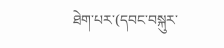ཐེག་པར་(དབང་བསྐུར་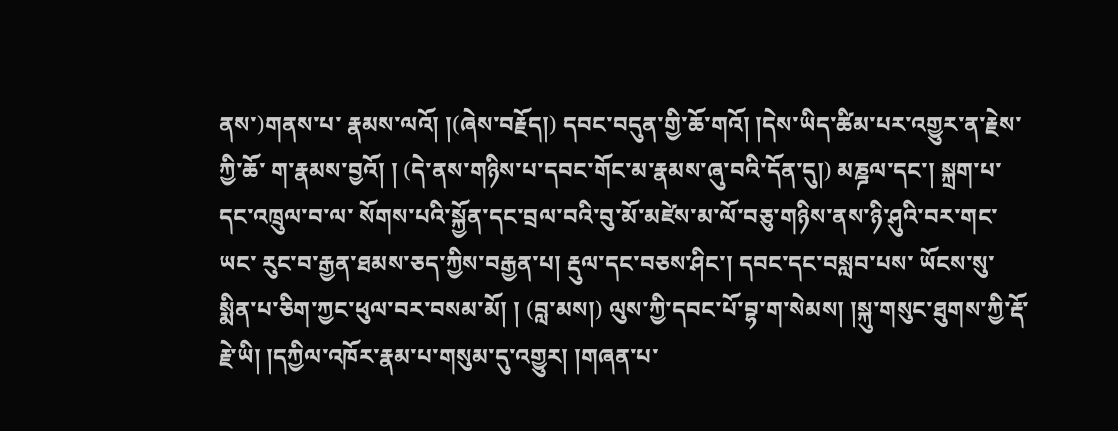ནས་)གནས་པ་ རྣམས་ལའོ། །(ཞེས་བརྗོད།) དབང་བདུན་གྱི་ཆོ་གའོ། །དེས་ཡིད་ཚིམ་པར་འགྱུར་ན་རྗེས་ཀྱི་ཆོ་ ག་རྣམས་བྱའོ། ། (དེ་ནས་གཉིས་པ་དབང་གོང་མ་རྣམས་ཞུ་བའི་དོན་དུ།) མཎྜལ་དང་། སྐྲག་པ་དང་འཁྲུལ་བ་ལ་ སོགས་པའི་སྐྱོན་དང་བྲལ་བའི་བུ་མོ་མཛེས་མ་ལོ་བཅུ་གཉིས་ནས་ཉི་ཤུའི་བར་གང་ཡང་ རུང་བ་རྒྱན་ཐམས་ཅད་ཀྱིས་བརྒྱན་པ། རྡུལ་དང་བཅས་ཤིང་། དབང་དང་བསླབ་པས་ ཡོངས་སུ་སྨིན་པ་ཅིག་ཀྱང་ཕུལ་བར་བསམ་མོ། ། (བླ་མས།) ལུས་ཀྱི་དབང་པོ་བྷ་ག་སེམས། །སྐུ་གསུང་ཐུགས་ཀྱི་རྡོ་རྗེ་ཡི། །དཀྱིལ་འཁོར་རྣམ་པ་གསུམ་དུ་འགྱུར། །གཞན་པ་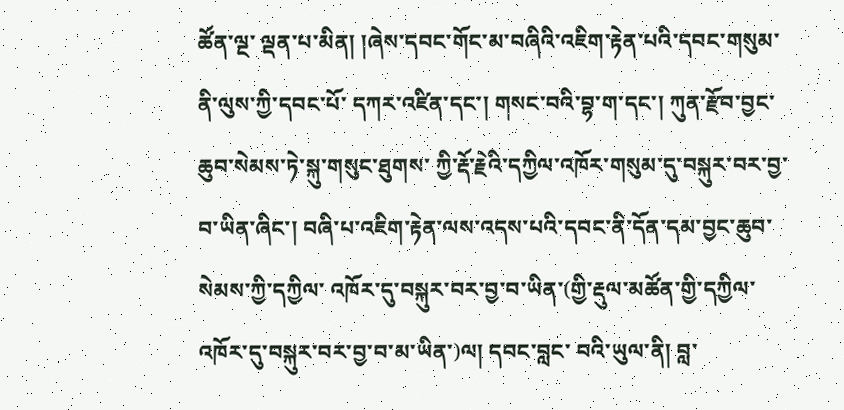ཚོན་ལྔ་ ལྡན་པ་མིན། །ཞེས་དབང་གོང་མ་བཞིའི་འཇིག་རྟེན་པའི་དབང་གསུམ་ནི་ལུས་ཀྱི་དབང་པོ་ དཀར་འཛིན་དང་། གསང་བའི་བྷ་ག་དང་། ཀུན་རྫོབ་བྱང་ཆུབ་སེམས་ཏེ་སྐུ་གསུང་ཐུགས་ ཀྱི་རྡོ་རྗེའི་དཀྱིལ་འཁོར་གསུམ་དུ་བསྐུར་བར་བྱ་བ་ཡིན་ཞིང་། བཞི་པ་འཇིག་རྟེན་ལས་འདས་པའི་དབང་ནི་དོན་དམ་བྱང་ཆུབ་སེམས་ཀྱི་དཀྱིལ་ འཁོར་དུ་བསྐུར་བར་བྱ་བ་ཡིན་(གྱི་རྡུལ་མཚོན་གྱི་དཀྱིལ་འཁོར་དུ་བསྐུར་བར་བྱ་བ་མ་ཡིན་)ལ། དབང་བླང་ བའི་ཡུལ་ནི། བླ་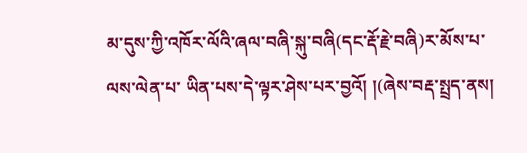མ་དུས་ཀྱི་འཁོར་ལོའི་ཞལ་བཞི་སྐུ་བཞི(དང་རྡོ་རྗེ་བཞི)ར་མོས་པ་ལས་ལེན་པ་ ཡིན་པས་དེ་ལྟར་ཤེས་པར་བྱའོ། །(ཞེས་བརྡ་སྤྲད་ནས།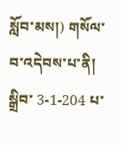སློབ་མས།) གསོལ་བ་འདེབས་པ་ནི། སྒྲིབ་ 3-1-204 པ་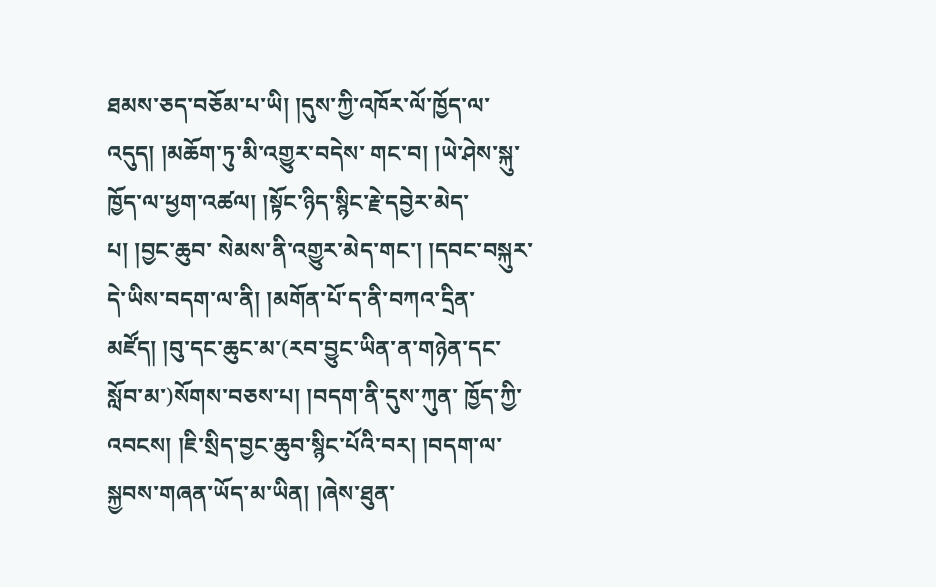ཐམས་ཅད་བཅོམ་པ་ཡི། །དུས་ཀྱི་འཁོར་ལོ་ཁྱོད་ལ་འདུད། །མཆོག་ཏུ་མི་འགྱུར་བདེས་ གང་བ། །ཡེ་ཤེས་སྐུ་ཁྱོད་ལ་ཕྱག་འཚལ། །སྟོང་ཉིད་སྙིང་རྗེ་དབྱེར་མེད་པ། །བྱང་ཆུབ་ སེམས་ནི་འགྱུར་མེད་གང་། །དབང་བསྐུར་དེ་ཡིས་བདག་ལ་ནི། །མགོན་པོ་ད་ནི་བཀའ་དྲིན་ མཛོད། །བུ་དང་ཆུང་མ་(རབ་བྱུང་ཡིན་ན་གཉེན་དང་སློབ་མ་)སོགས་བཅས་པ། །བདག་ནི་དུས་ཀུན་ ཁྱོད་ཀྱི་འབངས། །ཇི་སྲིད་བྱང་ཆུབ་སྙིང་པོའི་བར། །བདག་ལ་སྐྱབས་གཞན་ཡོད་མ་ཡིན། །ཞེས་ཐུན་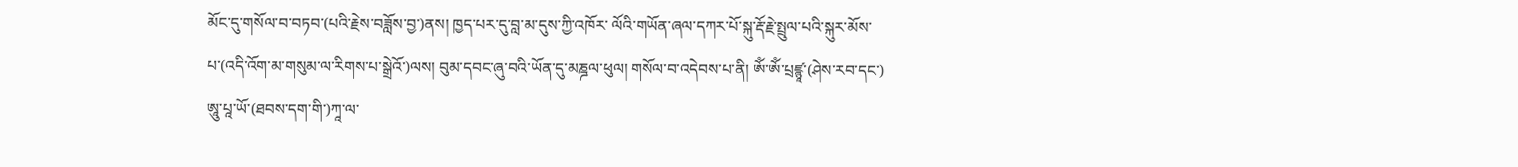མོང་དུ་གསོལ་བ་བཏབ་(པའི་རྗེས་བཟློས་བྱ་)ནས། ཁྱད་པར་དུ་བླ་མ་དུས་ཀྱི་འཁོར་ ལོའི་གཡོན་ཞལ་དཀར་པོ་སྐུ་རྡོ་རྗེ་སྤྲུལ་པའི་སྐུར་མོས་པ་(འདི་འོག་མ་གསུམ་ལ་རིགས་པ་སྒྲེའོ་)ལས། བུམ་དབང་ཞུ་བའི་ཡོན་དུ་མཎྜལ་ཕུལ། གསོལ་བ་འདེབས་པ་ནི། ༀ་ༀ་པྲཛྙཱ་(ཤེས་རབ་དང་) ཨཱུ་པཱ་ཡོ་(ཐབས་དག་གི་)ཀཱ་ལ་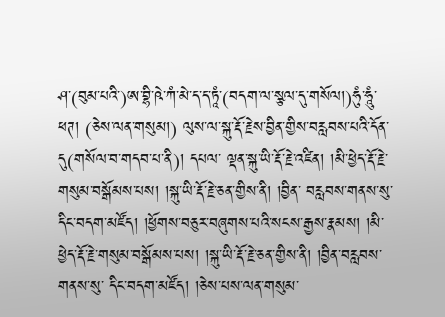ཤ་(བུམ་པའི་)ཨ་བྷི་ཥེ་ཀཾ་མེ་ད་ད་ཏཱཾ་(བདག་ལ་སྩལ་དུ་གསོལ།)ཧུཾ་ཧཱུཾ་ཕཊ། (ཅེས་ལན་གསུམ།) ལུས་ལ་སྐུ་རྡོ་རྗེས་བྱིན་གྱིས་བརླབས་པའི་དོན་དུ(གསོལ་བ་གདབ་པ་ནི)། དཔལ་ ལྡན་སྐུ་ཡི་རྡོ་རྗེ་འཛིན། །མི་ཕྱེད་རྡོ་རྗེ་གསུམ་བསྒོམས་པས། །སྐུ་ཡི་རྡོ་རྗེ་ཅན་གྱིས་ནི། །བྱིན་ བརླབས་གནས་སུ་དིང་བདག་མཛོད། །ཕྱོགས་བཅུར་བཞུགས་པའི་སངས་རྒྱས་རྣམས། །མི་ཕྱེད་རྡོ་རྗེ་གསུམ་བསྒོམས་པས། །སྐུ་ཡི་རྡོ་རྗེ་ཅན་གྱིས་ནི། །བྱིན་བརླབས་གནས་སུ་ དིང་བདག་མཛོད། །ཅེས་པས་ལན་གསུམ་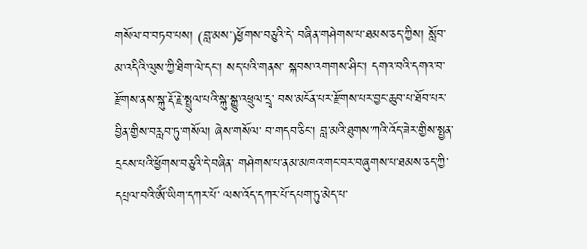གསོལ་བ་བཏབ་པས། (བླ་མས་)ཕྱོགས་བཅུའི་དེ་ བཞིན་གཤེགས་པ་ཐམས་ཅད་ཀྱིས། སློབ་མ་འདིའི་ལུས་ཀྱི་ཐིག་ལེ་དང་། སད་པའི་གནས་ སྐབས་འགགས་ཤིང་། དགའ་བའི་དགའ་བ་རྫོགས་ནས་སྐུ་རྡོ་རྗེ་སྤྲུལ་པའི་སྐུ་སྒྱུ་འཕྲུལ་དྲྭ་ བས་མངོན་པར་རྫོགས་པར་བྱང་ཆུབ་པ་ཐོབ་པར་བྱིན་གྱིས་བརླབ་ཏུ་གསོལ། ཞེས་གསོལ་ བ་གདབ་ཅིང་། བླ་མའི་ཐུགས་ཀའི་འོད་ཟེར་གྱིས་སྤྱན་དྲངས་པའི་ཕྱོགས་བཅུའི་དེ་བཞིན་ གཤེགས་པ་ནམ་མཁའ་གང་བར་བཞུགས་པ་ཐམས་ཅད་ཀྱི་དཔྲལ་བའི་ༀ་ཡིག་དཀར་པོ་ ལས་འོད་དཀར་པོ་དཔག་ཏུ་མེད་པ་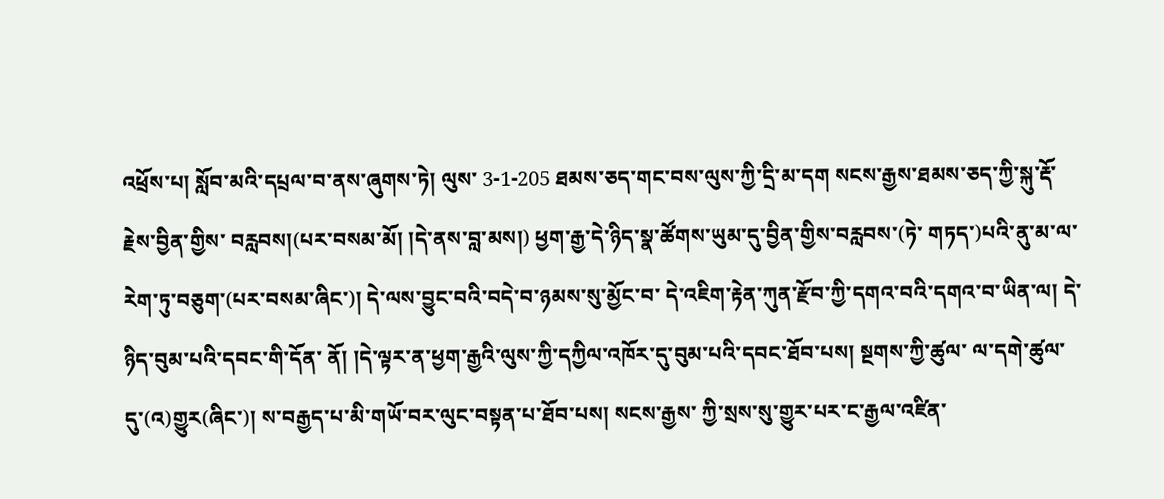འཕྲོས་པ། སློབ་མའི་དཔྲལ་བ་ནས་ཞུགས་ཏེ། ལུས་ 3-1-205 ཐམས་ཅད་གང་བས་ལུས་ཀྱི་དྲི་མ་དག སངས་རྒྱས་ཐམས་ཅད་ཀྱི་སྐུ་རྡོ་རྗེས་བྱིན་གྱིས་ བརླབས།(པར་བསམ་མོ། །དེ་ནས་བླ་མས།) ཕྱག་རྒྱ་དེ་ཉིད་སྣ་ཚོགས་ཡུམ་དུ་བྱིན་གྱིས་བརླབས་(ཏེ་ གཏད་)པའི་ནུ་མ་ལ་རེག་ཏུ་བཅུག་(པར་བསམ་ཞིང་)། དེ་ལས་བྱུང་བའི་བདེ་བ་ཉམས་སུ་མྱོང་བ་ དེ་འཇིག་རྟེན་ཀུན་རྫོབ་ཀྱི་དགའ་བའི་དགའ་བ་ཡིན་ལ། དེ་ཉིད་བུམ་པའི་དབང་གི་དོན་ ནོ། །དེ་ལྟར་ན་ཕྱག་རྒྱའི་ལུས་ཀྱི་དཀྱིལ་འཁོར་དུ་བུམ་པའི་དབང་ཐོབ་པས། སྔགས་ཀྱི་ཚུལ་ ལ་དགེ་ཚུལ་དུ་(འ)གྱུར(ཞིང་)། ས་བརྒྱད་པ་མི་གཡོ་བར་ལུང་བསྟན་པ་ཐོབ་པས། སངས་རྒྱས་ ཀྱི་སྲས་སུ་གྱུར་པར་ང་རྒྱལ་འཛིན་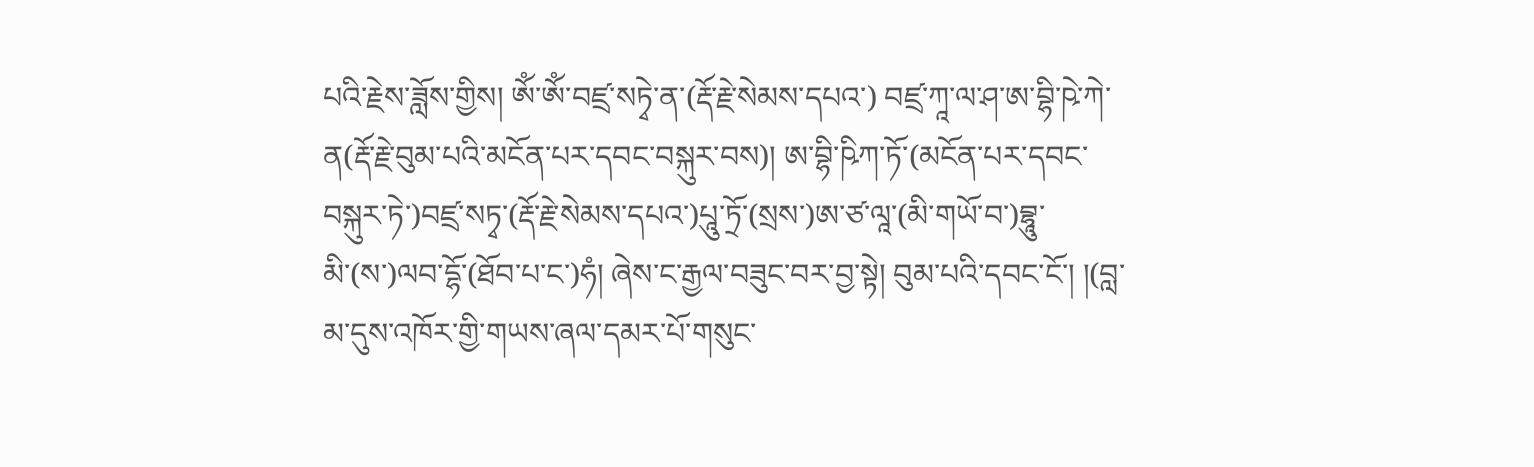པའི་རྗེས་ཟློས་གྱིས། ༀ་ༀ་བཛྲ་སཏྭེ་ན་(རྡོ་རྗེ་སེམས་དཔའ་) བཛྲ་ཀཱ་ལ་ཤ་ཨ་བྷི་ཥེ་ཀེ་ན(རྡོ་རྗེ་བུམ་པའི་མངོན་པར་དབང་བསྐུར་བས)། ཨ་བྷི་ཥིཀ་ཏོ་(མངོན་པར་དབང་ བསྐུར་ཏེ་)བཛྲ་སཏྭ་(རྡོ་རྗེ་སེམས་དཔའ་)པཱུ་ཏྲོ་(སྲས་)ཨ་ཙ་ལཱ་(མི་གཡོ་བ་)བྷཱུ་མི་(ས་)ལབ་དྷོ་(ཐོབ་པ་ང་)ཧཾ། ཞེས་ང་རྒྱལ་བཟུང་བར་བྱ་སྟེ། བུམ་པའི་དབང་ངོ་། །(བླ་མ་དུས་འཁོར་གྱི་གཡས་ཞལ་དམར་པོ་གསུང་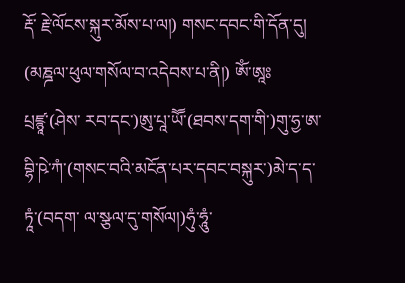རྡོ་ རྗེ་ལོངས་སྐུར་མོས་པ་ལ།) གསང་དབང་གི་དོན་དུ། (མཎྜལ་ཕུལ་གསོལ་བ་འདེབས་པ་ནི།) ༀ་ཨཱཿ པྲཛྙཱ་(ཤེས་ རབ་དང་)ཨུ་པཱ་ཡཽ་(ཐབས་དག་གི་)གུ་ཧྱ་ཨ་བྷི་ཥེ་ཀཾ་(གསང་བའི་མངོན་པར་དབང་བསྐུར་)མེ་ད་ད་ཏཱཾ་(བདག་ ལ་སྩལ་དུ་གསོལ།)ཧུཾ་ཧཱུཾ་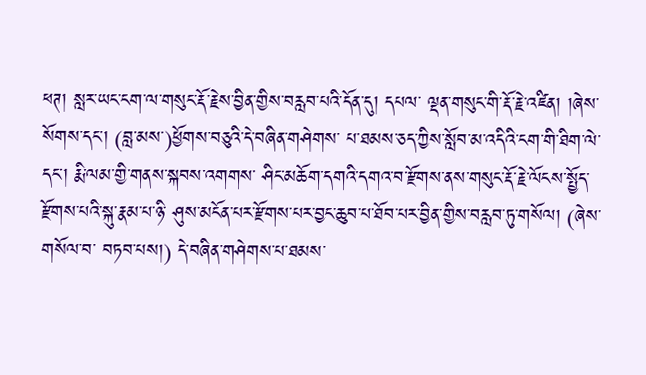ཕཊ། སླར་ཡང་ངག་ལ་གསུང་རྡོ་རྗེས་བྱིན་གྱིས་བརླབ་པའི་དོན་དུ། དཔལ་ ལྡན་གསུང་གི་རྡོ་རྗེ་འཛིན། །ཞེས་སོགས་དང་། (བླ་མས་)ཕྱོགས་བཅུའི་དེ་བཞིན་གཤེགས་ པ་ཐམས་ཅད་ཀྱིས་སློབ་མ་འདིའི་ངག་གི་ཐིག་ལེ་དང་། རྨི་ལམ་གྱི་གནས་སྐབས་འགགས་ ཤིང་མཆོག་དགའི་དགའ་བ་རྫོགས་ནས་གསུང་རྡོ་རྗེ་ལོངས་སྤྱོད་རྫོགས་པའི་སྐུ་རྣམ་པ་ཉི་ ཤུས་མངོན་པར་རྫོགས་པར་བྱང་ཆུབ་པ་ཐོབ་པར་བྱིན་གྱིས་བརླབ་ཏུ་གསོལ། (ཞེས་གསོལ་བ་ བཏབ་པས།) དེ་བཞིན་གཤེགས་པ་ཐམས་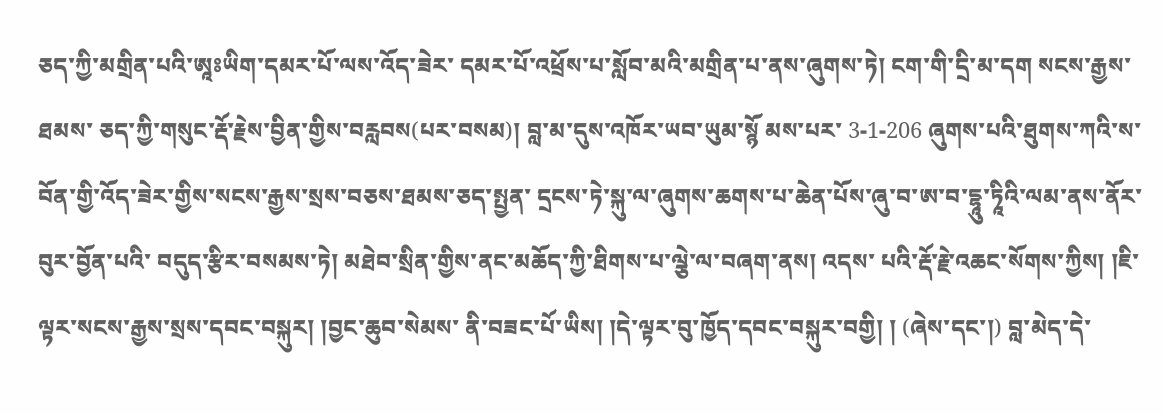ཅད་ཀྱི་མགྲིན་པའི་ཨཱཿཡིག་དམར་པོ་ལས་འོད་ཟེར་ དམར་པོ་འཕྲོས་པ་སློབ་མའི་མགྲིན་པ་ནས་ཞུགས་ཏེ། ངག་གི་དྲི་མ་དག སངས་རྒྱས་ཐམས་ ཅད་ཀྱི་གསུང་རྡོ་རྗེས་བྱིན་གྱིས་བརླབས(པར་བསམ)། བླ་མ་དུས་འཁོར་ཡབ་ཡུམ་སྙོ མས་པར་ 3-1-206 ཞུགས་པའི་ཐུགས་ཀའི་ས་བོན་གྱི་འོད་ཟེར་གྱིས་སངས་རྒྱས་སྲས་བཅས་ཐམས་ཅད་སྤྱན་ དྲངས་ཏེ་སྐུ་ལ་ཞུགས་ཆགས་པ་ཆེན་པོས་ཞུ་བ་ཨ་བ་དྷཱུ་ཏཱིའི་ལམ་ནས་ནོར་བུར་བྱོན་པའི་ བདུད་རྩིར་བསམས་ཏེ། མཐེབ་སྲིན་གྱིས་ནང་མཆོད་ཀྱི་ཐིགས་པ་ལྕེ་ལ་བཞག་ནས། འདས་ པའི་རྡོ་རྗེ་འཆང་སོགས་ཀྱིས། །ཇི་ལྟར་སངས་རྒྱས་སྲས་དབང་བསྐུར། །བྱང་ཆུབ་སེམས་ ནི་བཟང་པོ་ཡིས། །དེ་ལྟར་བུ་ཁྱོད་དབང་བསྐུར་བགྱི། ། (ཞེས་དང་།) བླ་མེད་དེ་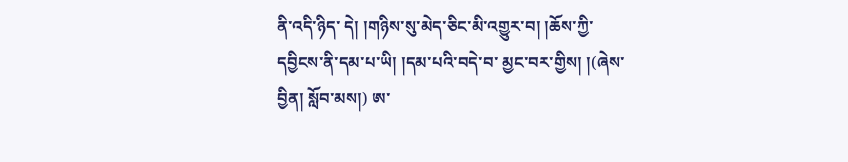ནི་འདི་ཉིད་ དེ། །གཉིས་སུ་མེད་ཅིང་མི་འགྱུར་བ། །ཆོས་ཀྱི་དབྱིངས་ནི་དམ་པ་ཡི། །དམ་པའི་བདེ་བ་ མྱང་བར་གྱིས། །(ཞེས་བྱིན། སློབ་མས།) ཨ་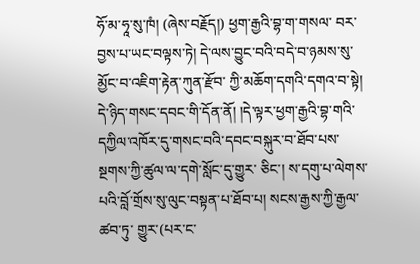ཧོ་མ་ཧཱ་སུ་ཁཾ། (ཞེས་བརྗོད།) ཕྱག་རྒྱའི་བྷ་ག་གསལ་ བར་བྱས་པ་ཡང་བལྟས་ཏེ། དེ་ལས་བྱུང་བའི་བདེ་བ་ཉམས་སུ་མྱོང་བ་འཇིག་རྟེན་ཀུན་རྫོབ་ ཀྱི་མཆོག་དགའི་དགའ་བ་སྟེ། དེ་ཉིད་གསང་དབང་གི་དོན་ནོ། །དེ་ལྟར་ཕྱག་རྒྱའི་བྷ་གའི་ དཀྱིལ་འཁོར་དུ་གསང་བའི་དབང་བསྐུར་བ་ཐོབ་པས་སྔགས་ཀྱི་ཚུལ་ལ་དགེ་སློང་དུ་གྱུར་ ཅིང་། ས་དགུ་པ་ལེགས་པའི་བློ་གྲོས་སུ་ལུང་བསྟན་པ་ཐོབ་པ། སངས་རྒྱས་ཀྱི་རྒྱལ་ཚབ་ཏུ་ གྱུར་(པར་ང་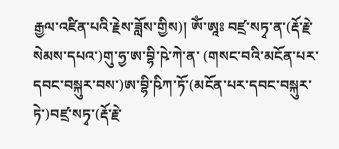རྒྱལ་འཛིན་པའི་རྗེས་ཟློས་གྱིས)། ༀ་ཨཱཿ བཛྲ་སཏྭ་ན་(རྡོ་རྗེ་སེམས་དཔའ་)གུ་ཧྱ་ཨ་བྷི་ཥེ་ཀེ་ན་ (གསང་བའི་མངོན་པར་དབང་བསྐུར་བས་)ཨ་བྷི་ཥིཀ་ཏོ་(མངོན་པར་དབང་བསྐུར་ཏེ་)བཛྲ་སཏྭ་(རྡོ་རྗེ་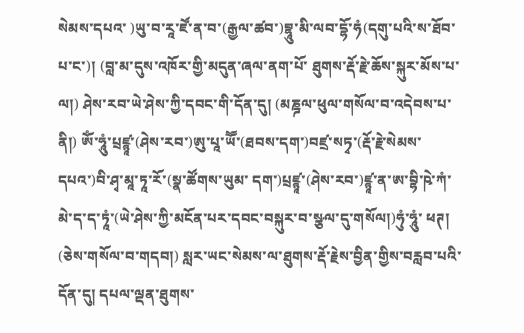སེམས་དཔའ་ )ཡུ་བ་རཱ་ཛོ་ན་བ་(རྒྱལ་ཚབ་)བྷཱུ་མི་ལབ་དྷོ་ཧཾ(དགུ་པའི་ས་ཐོབ་པ་ང་)། (བླ་མ་དུས་འཁོར་གྱི་མདུན་ཞལ་ནག་པོ་ ཐུགས་རྡོ་རྗེ་ཆོས་སྐུར་མོས་པ་ལ།) ཤེས་རབ་ཡེ་ཤེས་ཀྱི་དབང་གི་དོན་དུ། (མཎྜལ་ཕུལ་གསོལ་བ་འདེབས་པ་ ནི།) ༀ་ཧཱུཾ་པྲཛྙཱ་(ཤེས་རབ་)ཨུ་པཱ་ཡཽ་(ཐབས་དག་)བཛྲ་སཏྭ་(རྡོ་རྗེ་སེམས་དཔའ་)བི་ཤྭ་མཱ་ཏཱ་རོ་(སྣ་ཚོགས་ཡུམ་ དག་)པྲཛྙཱ་(ཤེས་རབ་)ཛྙཱ་ན་ཨ་བྷི་ཥེ་ཀཾ་མེ་ད་ད་ཏཱཾ་(ཡེ་ཤེས་ཀྱི་མངོན་པར་དབང་བསྐུར་བ་སྩལ་དུ་གསོལ།)ཧུཾ་ཧཱུཾ་ ཕཊ། (ཅེས་གསོལ་བ་གདབ།) སླར་ཡང་སེམས་ལ་ཐུགས་རྡོ་རྗེས་བྱིན་གྱིས་བརླབ་པའི་དོན་དུ། དཔལ་ལྡན་ཐུགས་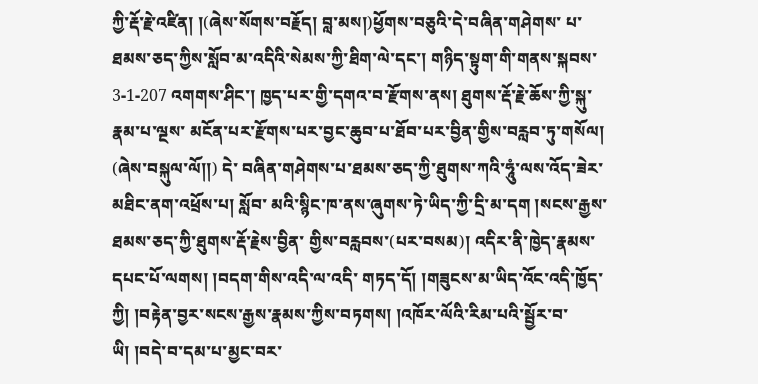ཀྱི་རྡོ་རྗེ་འཛིན། །(ཞེས་སོགས་བརྗོད། བླ་མས།)ཕྱོགས་བཅུའི་དེ་བཞིན་གཤེགས་ པ་ཐམས་ཅད་ཀྱིས་སློབ་མ་འདིའི་སེམས་ཀྱི་ཐིག་ལེ་དང་། གཉིད་སྟུག་གི་གནས་སྐབས་ 3-1-207 འགགས་ཤིང་། ཁྱད་པར་གྱི་དགའ་བ་རྫོགས་ནས། ཐུགས་རྡོ་རྗེ་ཆོས་ཀྱི་སྐུ་རྣམ་པ་ལྔས་ མངོན་པར་རྫོགས་པར་བྱང་ཆུབ་པ་ཐོབ་པར་བྱིན་གྱིས་བརླབ་ཏུ་གསོལ། (ཞེས་བསྐུལ་ལོ།།) དེ་ བཞིན་གཤེགས་པ་ཐམས་ཅད་ཀྱི་ཐུགས་ཀའི་ཧཱུཾ་ལས་འོད་ཟེར་མཐིང་ནག་འཕྲོས་པ། སློབ་ མའི་སྙིང་ཁ་ནས་ཞུགས་ཏེ་ཡིད་ཀྱི་དྲི་མ་དག །སངས་རྒྱས་ཐམས་ཅད་ཀྱི་ཐུགས་རྡོ་རྗེས་བྱིན་ གྱིས་བརླབས་(པར་བསམ)། འདིར་ནི་ཁྱེད་རྣམས་དཔང་པོ་ལགས། །བདག་གིས་འདི་ལ་འདི་ གཏད་དོ། །གཟུངས་མ་ཡིད་འོང་འདི་ཁྱོད་ཀྱི། །བརྟེན་བྱར་སངས་རྒྱས་རྣམས་ཀྱིས་བཏགས། །འཁོར་ལོའི་རིམ་པའི་སྦྱོར་བ་ཡི། །བདེ་བ་དམ་པ་མྱང་བར་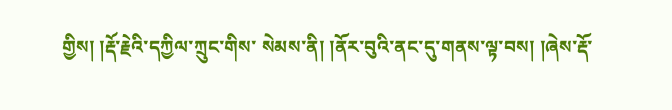གྱིས། །རྡོ་རྗེའི་དཀྱིལ་ཀྲུང་གིས་ སེམས་ནི། །ནོར་བུའི་ནང་དུ་གནས་ལྟ་བས། །ཞེས་རྡོ་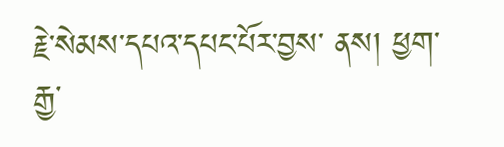རྗེ་སེམས་དཔའ་དཔང་པོར་བྱས་ ནས། ཕྱག་རྒྱ་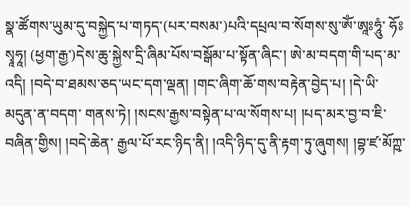སྣ་ཚོགས་ཡུམ་དུ་བསྐྱེད་པ་གཏད་(པར་བསམ་)པའི་དཔྲལ་བ་སོགས་སུ་ༀ་ཨཱཿཧཱུཾ་ ཧོཿསྭཱཧཱ། (ཕྱག་རྒྱ་)དེས་ཆུ་སྐྱེས་དྲི་ཞིམ་པོས་བསྒོམ་པ་སྟོན་ཞིང་། ཨེ་མ་བདག་གི་པད་མ་འདི། །བདེ་བ་ཐམས་ཅད་ཡང་དག་ལྡན། །གང་ཞིག་ཆོ་གས་བརྟེན་བྱེད་པ། །དེ་ཡི་མདུན་ན་བདག་ གནས་ཏེ། །སངས་རྒྱས་བསྟེན་པ་ལ་སོགས་པ། །པད་མར་བྱ་བ་ཇི་བཞིན་གྱིས། །བདེ་ཆེན་ རྒྱལ་པོ་རང་ཉིད་ནི། །འདི་ཉིད་དུ་ནི་རྟག་ཏུ་ཞུགས། །བྷ་ཛ་མོཀྵ་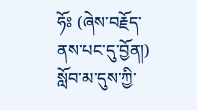ཧོཿ (ཞེས་བརྗོད་ནས་པང་དུ་བྱོན།) སློབ་མ་དུས་ཀྱི་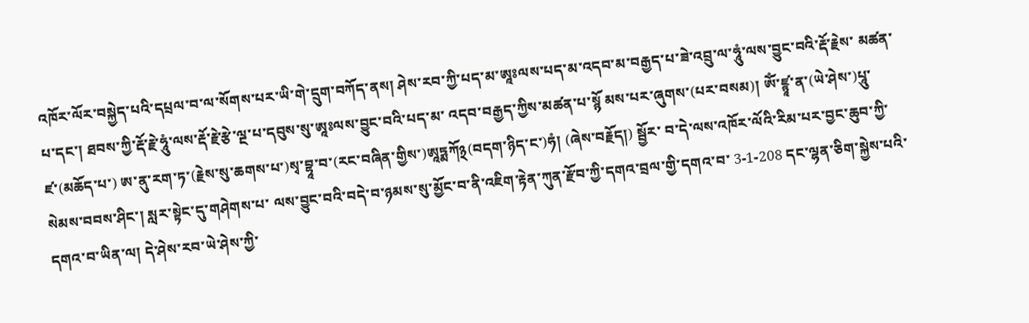འཁོར་ལོར་བསྐྱེད་པའི་དཔྲལ་བ་ལ་སོགས་པར་ཡི་གེ་དྲུག་བཀོད་ནས། ཤེས་རབ་ཀྱི་པད་མ་ཨཱཿལས་པད་མ་འདབ་མ་བརྒྱད་པ་ཟེ་འབྲུ་ལ་ཧཱུཾ་ལས་བྱུང་བའི་རྡོ་རྗེས་ མཚན་པ་དང་། ཐབས་ཀྱི་རྡོ་རྗེ་ཧཱུཾ་ལས་རྡོ་རྗེ་རྩེ་ལྔ་པ་དབུས་སུ་ཨཱཿལས་བྱུང་བའི་པད་མ་ འདབ་བརྒྱད་ཀྱིས་མཚན་པ་སྙོ མས་པར་ཞུགས་(པར་བསམ)། ༀ་ཛྙཱ་ན་(ཡེ་ཤེས་)པཱུ་ཛ་(མཆོད་པ་) ཨ་ནུ་རག་ཏ་(རྗེས་སུ་ཆགས་པ་)སྭ་བྷཱ་བ་(རང་བཞིན་གྱིས་)ཨཱཏྨཀོ྅(བདག་ཉིད་ང་)ཧཾ། (ཞེས་བརྗོད།) སྦྱོར་ བ་དེ་ལས་འཁོར་ལོའི་རིམ་པར་བྱང་ཆུབ་ཀྱི་སེམས་བབས་ཤིང་། སླར་སྟེང་དུ་གཤེགས་པ་ ལས་བྱུང་བའི་བདེ་བ་ཉམས་སུ་མྱོང་བ་ནི་འཇིག་རྟེན་ཀུན་རྫོབ་ཀྱི་དགའ་བྲལ་གྱི་དགའ་བ་ 3-1-208 དང་ལྷན་ཅིག་སྐྱེས་པའི་དགའ་བ་ཡིན་ལ། དེ་ཤེས་རབ་ཡེ་ཤེས་ཀྱི་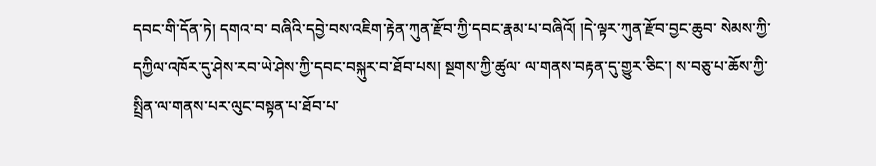དབང་གི་དོན་ཏེ། དགའ་བ་ བཞིའི་དབྱེ་བས་འཇིག་རྟེན་ཀུན་རྫོབ་ཀྱི་དབང་རྣམ་པ་བཞིའོ། །དེ་ལྟར་ཀུན་རྫོབ་བྱང་ཆུབ་ སེམས་ཀྱི་དཀྱིལ་འཁོར་དུ་ཤེས་རབ་ཡེ་ཤེས་ཀྱི་དབང་བསྐུར་བ་ཐོབ་པས། སྔགས་ཀྱི་ཚུལ་ ལ་གནས་བརྟན་དུ་གྱུར་ཅིང་། ས་བཅུ་པ་ཆོས་ཀྱི་སྤྲིན་ལ་གནས་པར་ལུང་བསྟན་པ་ཐོབ་པ་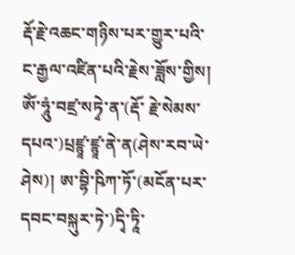རྡོ་རྗེ་འཆང་གཉིས་པར་གྱུར་པའི་ང་རྒྱལ་འཛིན་པའི་རྗེས་ཟློས་གྱིས། ༀ་ཧཱུཾ་བཛྲ་སཏྭེ་ན་(རྡོ་ རྗེ་སེམས་དཔའ་)པྲཛྙཱ་ཛྙཱ་ནེ་ན(ཤེས་རབ་ཡེ་ཤེས)། ཨ་བྷི་ཥིཀ་ཏོ་(མངོན་པར་དབང་བསྐུར་ཏེ་)དྭི་ཏཱི་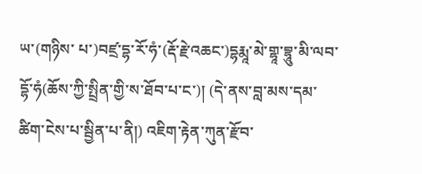ཡ་(གཉིས་ པ་)བཛྲ་དྷ་རོ་ཧཾ་(རྡོ་རྗེ་འཆང་)དྷརྨཱ་མེ་གྷཱ་བྷཱུ་མི་ལབ་དྷོ་ཧཾ(ཆོས་ཀྱི་སྤྲིན་གྱི་ས་ཐོབ་པ་ང་)། (དེ་ནས་བླ་མས་དམ་ ཚིག་ངེས་པ་སྦྱིན་པ་ནི།) འཇིག་རྟེན་ཀུན་རྫོབ་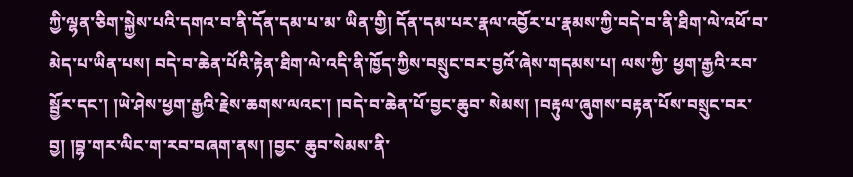ཀྱི་ལྷན་ཅིག་སྐྱེས་པའི་དགའ་བ་ནི་དོན་དམ་པ་མ་ ཡིན་གྱི། དོན་དམ་པར་རྣལ་འབྱོར་པ་རྣམས་ཀྱི་བདེ་བ་ནི་ཐིག་ལེ་འཕོ་བ་མེད་པ་ཡིན་པས། བདེ་བ་ཆེན་པོའི་རྟེན་ཐིག་ལེ་འདི་ནི་ཁྱོད་ཀྱིས་བསྲུང་བར་བྱའོ་ཞེས་གདམས་པ། ལས་ཀྱི་ ཕྱག་རྒྱའི་རབ་སྦྱོར་དང་། །ཡེ་ཤེས་ཕྱག་རྒྱའི་རྗེས་ཆགས་ལའང་། །བདེ་བ་ཆེན་པོ་བྱང་ཆུབ་ སེམས། །བརྟུལ་ཞུགས་བརྟན་པོས་བསྲུང་བར་བྱ། །བྷ་གར་ལིང་ག་རབ་བཞག་ནས། །བྱང་ ཆུབ་སེམས་ནི་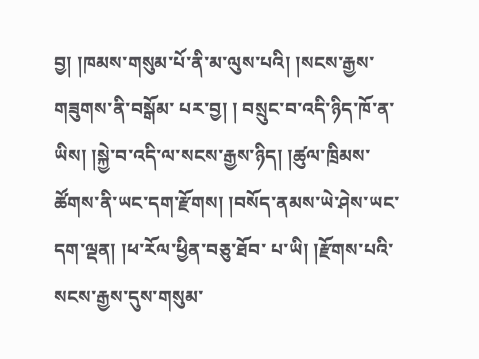བྱ། །ཁམས་གསུམ་པོ་ནི་མ་ལུས་པའི། །སངས་རྒྱས་གཟུགས་ནི་བསྒོམ་ པར་བྱ། ། བསྲུང་བ་འདི་ཉིད་ཁོ་ན་ཡིས། །སྐྱེ་བ་འདི་ལ་སངས་རྒྱས་ཉིད། །ཚུལ་ཁྲིམས་ ཚོགས་ནི་ཡང་དག་རྫོགས། །བསོད་ནམས་ཡེ་ཤེས་ཡང་དག་ལྡན། །ཕ་རོལ་ཕྱིན་བཅུ་ཐོབ་ པ་ཡི། །རྫོགས་པའི་སངས་རྒྱས་དུས་གསུམ་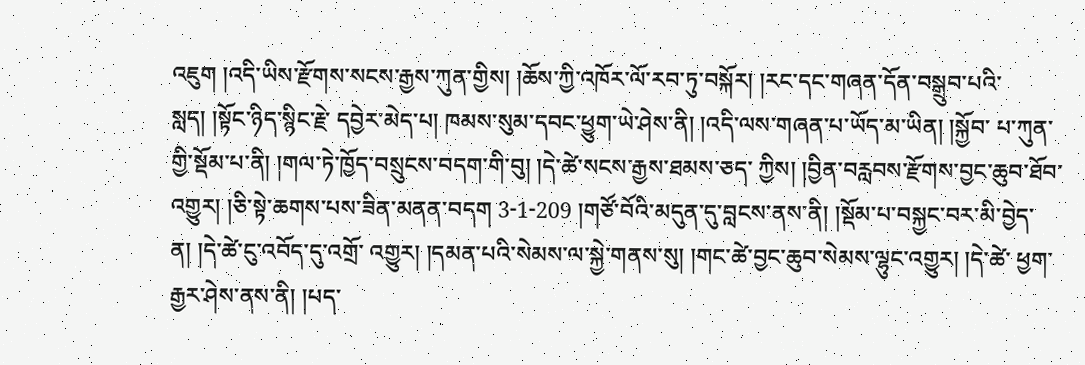འཇུག །འདི་ཡིས་རྫོགས་སངས་རྒྱས་ཀུན་གྱིས། །ཆོས་ཀྱི་འཁོར་ལོ་རབ་ཏུ་བསྐོར། །རང་དང་གཞན་དོན་བསྒྲུབ་པའི་སླད། །སྟོང་ཉིད་སྙིང་རྗེ་ དབྱེར་མེད་པ། ཁམས་སུམ་དབང་ཕྱུག་ཡེ་ཤེས་ནི། །འདི་ལས་གཞན་པ་ཡོད་མ་ཡིན། །སྐྱོབ་ པ་ཀུན་གྱི་སྡོམ་པ་ནི། །གལ་ཏེ་ཁྱོད་བསྲུངས་བདག་གི་བུ། །དེ་ཚེ་སངས་རྒྱས་ཐམས་ཅད་ ཀྱིས། །བྱིན་བརླབས་རྫོགས་བྱང་ཆུབ་ཐོབ་འགྱུར། །ཅི་སྟེ་ཆགས་པས་ཟིན་མནན་བདག 3-1-209 །གཙོ་བོའི་མདུན་དུ་བླངས་ནས་ནི། །སྡོམ་པ་བསྐྱང་བར་མི་བྱེད་ན། །དེ་ཚེ་ངུ་འབོད་དུ་འགྲོ་ འགྱུར། །དམན་པའི་སེམས་ལ་སྐྱེ་གནས་སུ། །གང་ཚེ་བྱང་ཆུབ་སེམས་ལྷུང་འགྱུར། །དེ་ཚེ་ ཕྱག་རྒྱར་ཤེས་ནས་ནི། །པད་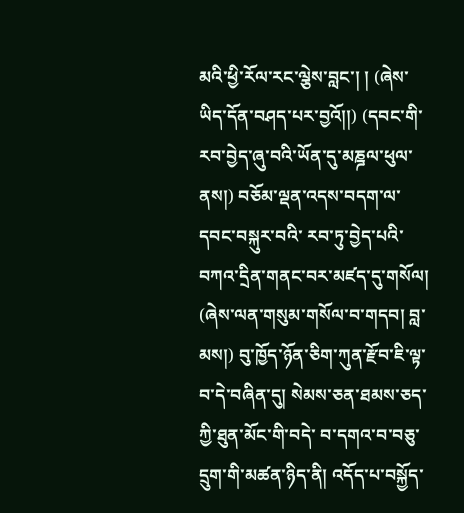མའི་ཕྱི་རོལ་རང་ལྕེས་བླང་། ། (ཞེས་ཡིད་དོན་བཤད་པར་བྱའོ།།) (དབང་གི་རབ་བྱེད་ཞུ་བའི་ཡོན་དུ་མཎྜལ་ཕུལ་ནས།) བཅོམ་ལྡན་འདས་བདག་ལ་དབང་བསྐུར་བའི་ རབ་ཏུ་བྱེད་པའི་བཀའ་དྲིན་གནང་བར་མཛད་དུ་གསོལ། (ཞེས་ལན་གསུམ་གསོལ་བ་གདབ། བླ་མས།) བུ་ཁྱོད་ཉོན་ཅིག་ཀུན་རྫོབ་ཇི་ལྟ་བ་དེ་བཞིན་དུ། སེམས་ཅན་ཐམས་ཅད་ཀྱི་ཐུན་མོང་གི་བདེ་ བ་དགའ་བ་བཅུ་དྲུག་གི་མཚན་ཉིད་ནི། འདོད་པ་བསྐྱོད་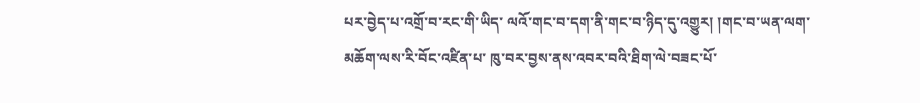པར་བྱེད་པ་འགྲོ་བ་རང་གི་ཡིད་ ལའོ་གང་བ་དག་ནི་གང་བ་ཉིད་དུ་འགྱུར། །གང་བ་ཡན་ལག་མཆོག་ལས་རི་བོང་འཛིན་པ་ ཁུ་བར་བྱས་ནས་འབར་བའི་ཐིག་ལེ་བཟང་པོ་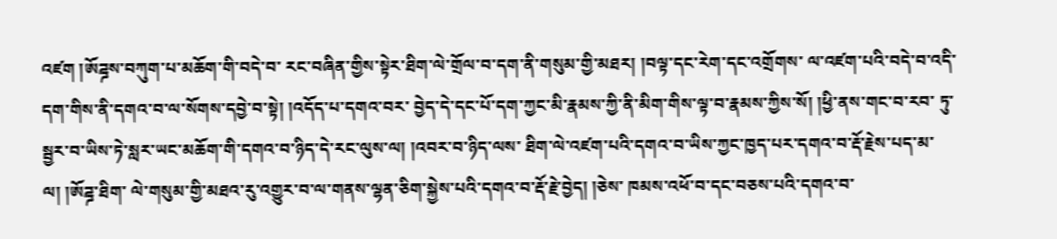འཛག །ཨོཌྜས་བཀུག་པ་མཆོག་གི་བདེ་བ་ རང་བཞིན་གྱིས་སྟེར་ཐིག་ལེ་གྲོལ་བ་དག་ནི་གསུམ་གྱི་མཐར། །བལྟ་དང་རེག་དང་འགྲོགས་ ལ་འཛག་པའི་བདེ་བ་འདི་དག་གིས་ནི་དགའ་བ་ལ་སོགས་དབྱེ་བ་སྟེ། །འདོད་པ་དགའ་བར་ བྱེད་དེ་དང་པོ་དག་ཀྱང་མི་རྣམས་ཀྱི་ནི་མིག་གིས་ལྟ་བ་རྣམས་ཀྱིས་སོ། །ཕྱི་ནས་གང་བ་རབ་ ཏུ་སྦྱར་བ་ཡིས་ཏེ་སླར་ཡང་མཆོག་གི་དགའ་བ་ཉིད་དེ་རང་ལུས་ལ། །འབར་བ་ཉིད་ལས་ ཐིག་ལེ་འཛག་པའི་དགའ་བ་ཡིས་ཀྱང་ཁྱད་པར་དགའ་བ་རྡོ་རྗེས་པད་མ་ལ། །ཨོཌྜ་ཐིག་ ལེ་གསུམ་གྱི་མཐའ་རུ་འགྱུར་བ་ལ་གནས་ལྷན་ཅིག་སྐྱེས་པའི་དགའ་བ་རྡོ་རྗེ་བྱེད། །ཅེས་ ཁམས་འཕོ་བ་དང་བཅས་པའི་དགའ་བ་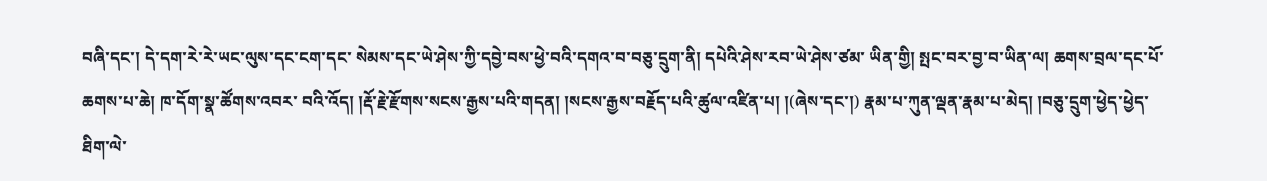བཞི་དང་། དེ་དག་རེ་རེ་ཡང་ལུས་དང་ངག་དང་ སེམས་དང་ཡེ་ཤེས་ཀྱི་དབྱེ་བས་ཕྱེ་བའི་དགའ་བ་བཅུ་དྲུག་ནི། དཔེའི་ཤེས་རབ་ཡེ་ཤེས་ཙམ་ ཡིན་གྱི། སྤང་བར་བྱ་བ་ཡིན་ལ། ཆགས་བྲལ་དང་པོ་ཆགས་པ་ཆེ། ཁ་དོག་སྣ་ཚོགས་འབར་ བའི་འོད། །རྡོ་རྗེ་རྫོགས་སངས་རྒྱས་པའི་གདན། །སངས་རྒྱས་བརྗོད་པའི་ཚུལ་འཛིན་པ། །(ཞེས་དང་།) རྣམ་པ་ཀུན་ལྡན་རྣམ་པ་མེད། །བཅུ་དྲུག་ཕྱེད་ཕྱེད་ཐིག་ལེ་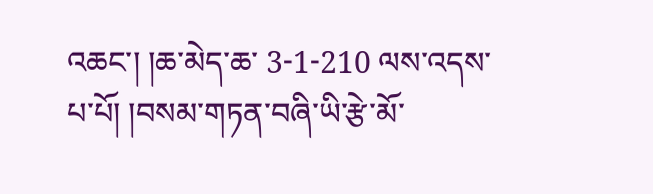འཆང་། །ཆ་མེད་ཆ་ 3-1-210 ལས་འདས་པ་པོ། །བསམ་གཏན་བཞི་ཡི་རྩེ་མོ་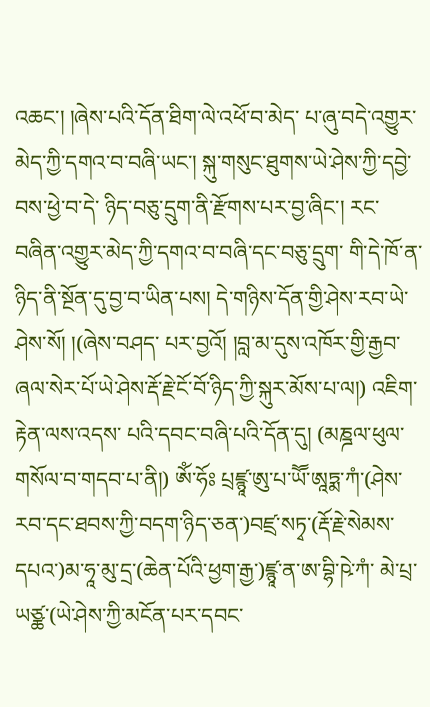འཆང་། །ཞེས་པའི་དོན་ཐིག་ལེ་འཕོ་བ་མེད་ པ་ཞུ་བདེ་འགྱུར་མེད་ཀྱི་དགའ་བ་བཞི་ཡང་། སྐུ་གསུང་ཐུགས་ཡེ་ཤེས་ཀྱི་དབྱེ་བས་ཕྱེ་བ་དེ་ ཉིད་བཅུ་དྲུག་ནི་རྫོགས་པར་བྱ་ཞིང་། རང་བཞིན་འགྱུར་མེད་ཀྱི་དགའ་བ་བཞི་དང་བཅུ་དྲུག་ གི་དེ་ཁོ་ན་ཉིད་ནི་སྔོན་དུ་བྱ་བ་ཡིན་པས། དེ་གཉིས་དོན་གྱི་ཤེས་རབ་ཡེ་ཤེས་སོ། །(ཞེས་བཤད་ པར་བྱའོ། །བླ་མ་དུས་འཁོར་གྱི་རྒྱབ་ཞལ་སེར་པོ་ཡེ་ཤེས་རྡོ་རྗེ་ངོ་བོ་ཉིད་ཀྱི་སྐུར་མོས་པ་ལ།) འཇིག་རྟེན་ལས་འདས་ པའི་དབང་བཞི་པའི་དོན་དུ། (མཎྜལ་ཕུལ་གསོལ་བ་གདབ་པ་ནི།) ༀ་ཧོཿ པྲཛྙཱ་ཨུ་པ་ཡཽ་ཨཱཏྨ་ཀཾ་(ཤེས་ རབ་དང་ཐབས་ཀྱི་བདག་ཉིད་ཅན་)བཛྲ་སཏྭ་(རྡོ་རྗེ་སེམས་དཔའ་)མ་ཧཱ་མུ་དྲ་(ཆེན་པོའི་ཕྱག་རྒྱ་)ཛྙཱ་ན་ཨ་བྷི་ཥེ་ཀཾ་ མེ་པྲ་ཡཙྪ་(ཡེ་ཤེས་ཀྱི་མངོན་པར་དབང་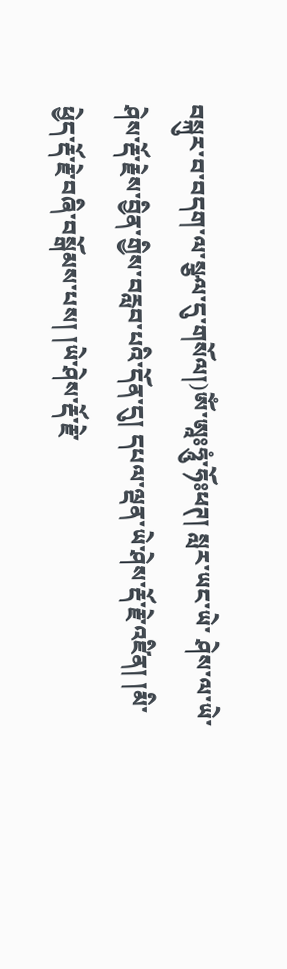བསྐུར་བ་བདག་ལ་སྩལ་དུ་གསོལ།)ༀ་ཨཱཿཧཱུཾ་ཧོཿཕཊ། སླར་ཡང་ཡེ་ ཤེས་ལ་ཡེ་ཤེས་རྡོ་རྗེས་བྱིན་གྱིས་བརླབ་པའི་དོན་དུ། དཔལ་ལྡན་ཡེ་ཤེས་རྡོ་རྗེ་འཛིན། །མི་ ཕྱེད་རྡོ་རྗེ་བཞི་བསྒོམས་པས། །ཡེ་ཤེས་རྡོ་རྗེ་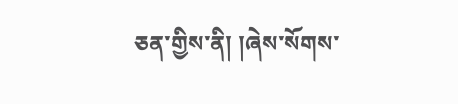ཅན་གྱིས་ནི། །ཞེས་སོགས་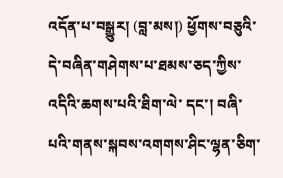འདོན་པ་བསྒྱུར། (བླ་མས།) ཕྱོགས་བཅུའི་དེ་བཞིན་གཤེགས་པ་ཐམས་ཅད་ཀྱིས་འདིའི་ཆགས་པའི་ཐིག་ལེ་ དང་། བཞི་པའི་གནས་སྐབས་འགགས་ཤིང་ལྷན་ཅིག་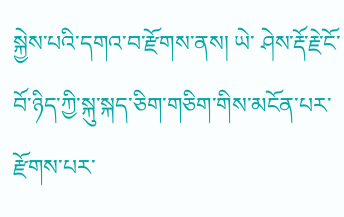སྐྱེས་པའི་དགའ་བ་རྫོགས་ནས། ཡེ་ ཤེས་རྡོ་རྗེ་ངོ་བོ་ཉིད་ཀྱི་སྐུ་སྐད་ཅིག་གཅིག་གིས་མངོན་པར་རྫོགས་པར་